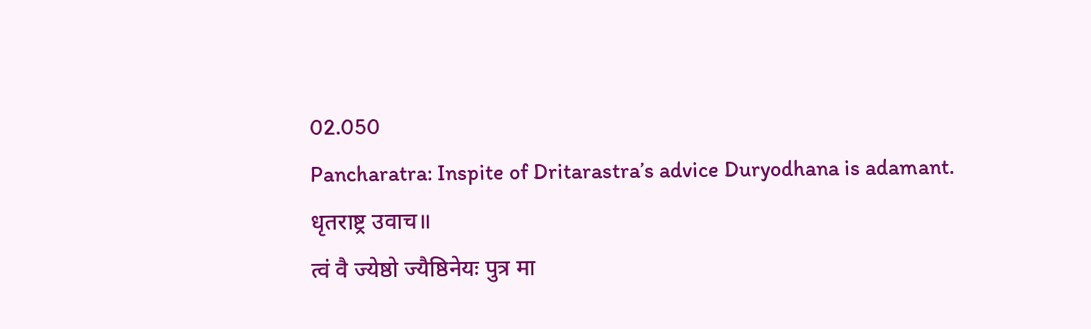02.050
Pancharatra: Inspite of Dritarastra’s advice Duryodhana is adamant.
धृतराष्ट्र उवाच॥
त्वं वै ज्येष्ठो ज्यैष्ठिनेयः पुत्र मा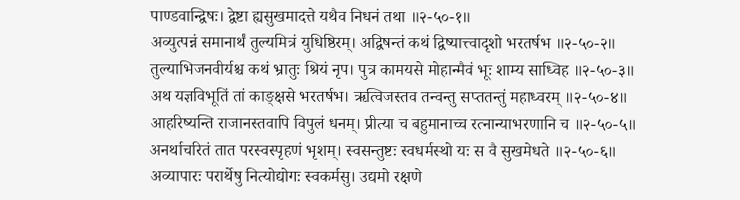पाण्डवान्द्विषः। द्वेष्टा ह्यसुखमादत्ते यथैव निधनं तथा ॥२-५०-१॥
अव्युत्पन्नं समानार्थं तुल्यमित्रं युधिष्ठिरम्। अद्विषन्तं कथं द्विष्यात्त्वादृशो भरतर्षभ ॥२-५०-२॥
तुल्याभिजनवीर्यश्च कथं भ्रातुः श्रियं नृप। पुत्र कामयसे मोहान्मैवं भूः शाम्य साध्विह ॥२-५०-३॥
अथ यज्ञविभूतिं तां काङ्क्षसे भरतर्षभ। ऋत्विजस्तव तन्वन्तु सप्ततन्तुं महाध्वरम् ॥२-५०-४॥
आहरिष्यन्ति राजानस्तवापि विपुलं धनम्। प्रीत्या च बहुमानाच्च रत्नान्याभरणानि च ॥२-५०-५॥
अनर्थाचरितं तात परस्वस्पृहणं भृशम्। स्वसन्तुष्टः स्वधर्मस्थो यः स वै सुखमेधते ॥२-५०-६॥
अव्यापारः परार्थेषु नित्योद्योगः स्वकर्मसु। उद्यमो रक्षणे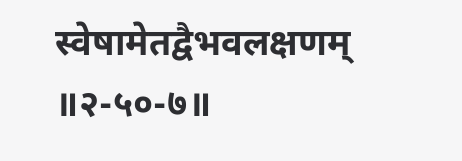स्वेषामेतद्वैभवलक्षणम् ॥२-५०-७॥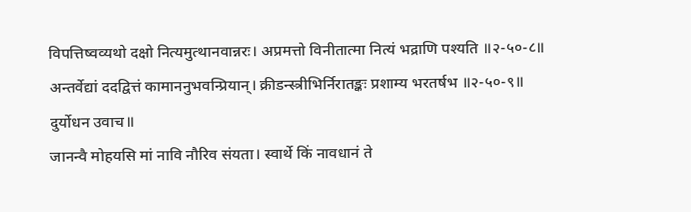विपत्तिष्वव्यथो दक्षो नित्यमुत्थानवान्नरः। अप्रमत्तो विनीतात्मा नित्यं भद्राणि पश्यति ॥२-५०-८॥
अन्तर्वेद्यां ददद्वित्तं कामाननुभवन्प्रियान्। क्रीडन्स्त्रीभिर्निरातङ्कः प्रशाम्य भरतर्षभ ॥२-५०-९॥
दुर्योधन उवाच॥
जानन्वै मोहयसि मां नावि नौरिव संयता। स्वार्थे किं नावधानं ते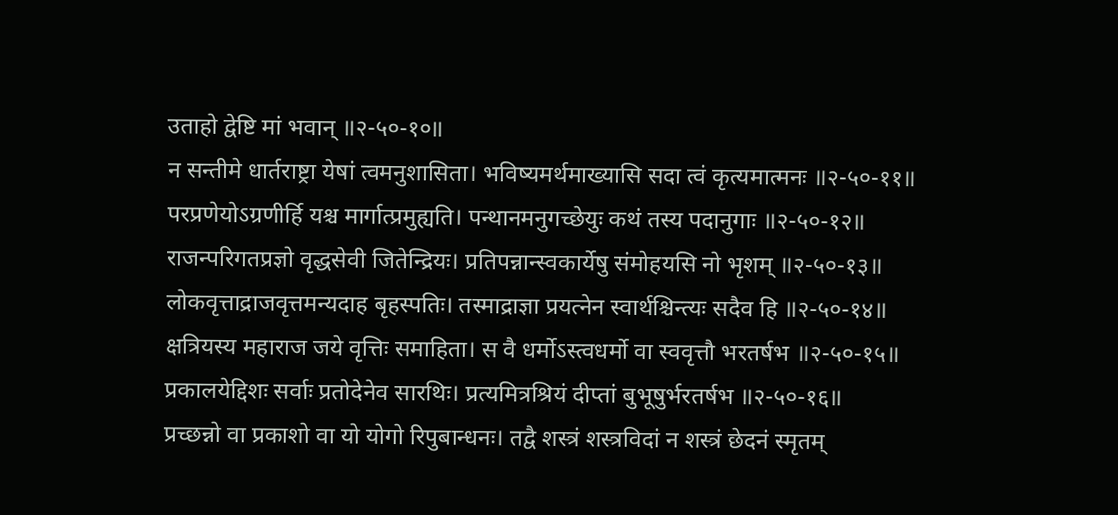उताहो द्वेष्टि मां भवान् ॥२-५०-१०॥
न सन्तीमे धार्तराष्ट्रा येषां त्वमनुशासिता। भविष्यमर्थमाख्यासि सदा त्वं कृत्यमात्मनः ॥२-५०-११॥
परप्रणेयोऽग्रणीर्हि यश्च मार्गात्प्रमुह्यति। पन्थानमनुगच्छेयुः कथं तस्य पदानुगाः ॥२-५०-१२॥
राजन्परिगतप्रज्ञो वृद्धसेवी जितेन्द्रियः। प्रतिपन्नान्स्वकार्येषु संमोहयसि नो भृशम् ॥२-५०-१३॥
लोकवृत्ताद्राजवृत्तमन्यदाह बृहस्पतिः। तस्माद्राज्ञा प्रयत्नेन स्वार्थश्चिन्त्यः सदैव हि ॥२-५०-१४॥
क्षत्रियस्य महाराज जये वृत्तिः समाहिता। स वै धर्मोऽस्त्वधर्मो वा स्ववृत्तौ भरतर्षभ ॥२-५०-१५॥
प्रकालयेद्दिशः सर्वाः प्रतोदेनेव सारथिः। प्रत्यमित्रश्रियं दीप्तां बुभूषुर्भरतर्षभ ॥२-५०-१६॥
प्रच्छन्नो वा प्रकाशो वा यो योगो रिपुबान्धनः। तद्वै शस्त्रं शस्त्रविदां न शस्त्रं छेदनं स्मृतम्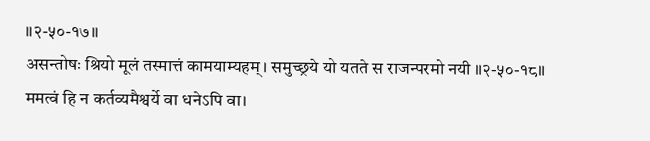॥२-५०-१७॥
असन्तोषः श्रियो मूलं तस्मात्तं कामयाम्यहम्। समुच्छ्रये यो यतते स राजन्परमो नयी ॥२-५०-१८॥
ममत्वं हि न कर्तव्यमैश्वर्ये वा धनेऽपि वा।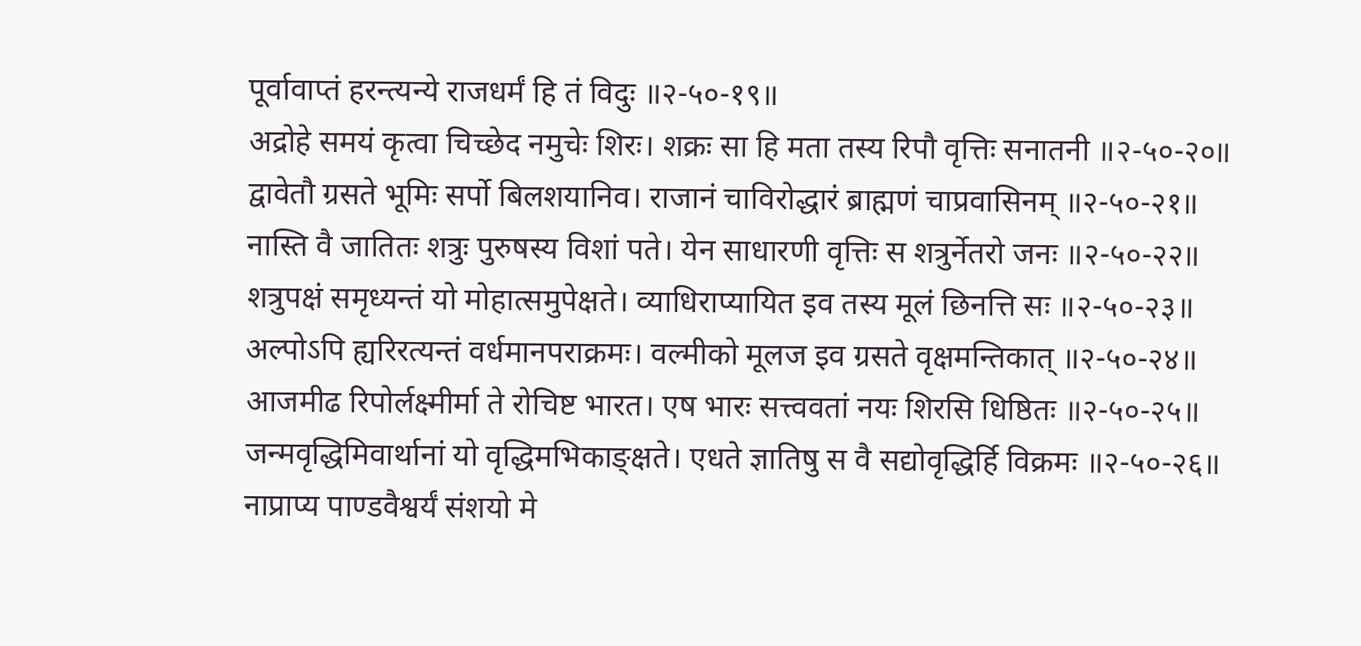पूर्वावाप्तं हरन्त्यन्ये राजधर्मं हि तं विदुः ॥२-५०-१९॥
अद्रोहे समयं कृत्वा चिच्छेद नमुचेः शिरः। शक्रः सा हि मता तस्य रिपौ वृत्तिः सनातनी ॥२-५०-२०॥
द्वावेतौ ग्रसते भूमिः सर्पो बिलशयानिव। राजानं चाविरोद्धारं ब्राह्मणं चाप्रवासिनम् ॥२-५०-२१॥
नास्ति वै जातितः शत्रुः पुरुषस्य विशां पते। येन साधारणी वृत्तिः स शत्रुर्नेतरो जनः ॥२-५०-२२॥
शत्रुपक्षं समृध्यन्तं यो मोहात्समुपेक्षते। व्याधिराप्यायित इव तस्य मूलं छिनत्ति सः ॥२-५०-२३॥
अल्पोऽपि ह्यरिरत्यन्तं वर्धमानपराक्रमः। वल्मीको मूलज इव ग्रसते वृक्षमन्तिकात् ॥२-५०-२४॥
आजमीढ रिपोर्लक्ष्मीर्मा ते रोचिष्ट भारत। एष भारः सत्त्ववतां नयः शिरसि धिष्ठितः ॥२-५०-२५॥
जन्मवृद्धिमिवार्थानां यो वृद्धिमभिकाङ्क्षते। एधते ज्ञातिषु स वै सद्योवृद्धिर्हि विक्रमः ॥२-५०-२६॥
नाप्राप्य पाण्डवैश्वर्यं संशयो मे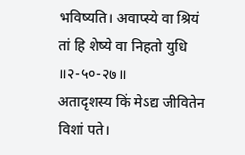भविष्यति। अवाप्स्ये वा श्रियं तां हि शेष्ये वा निहतो युधि ॥२-५०-२७॥
अतादृशस्य किं मेऽद्य जीवितेन विशां पते।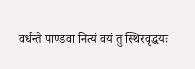वर्धन्ते पाण्डवा नित्यं वयं तु स्थिरवृद्धयः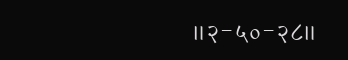॥२-५०-२८॥